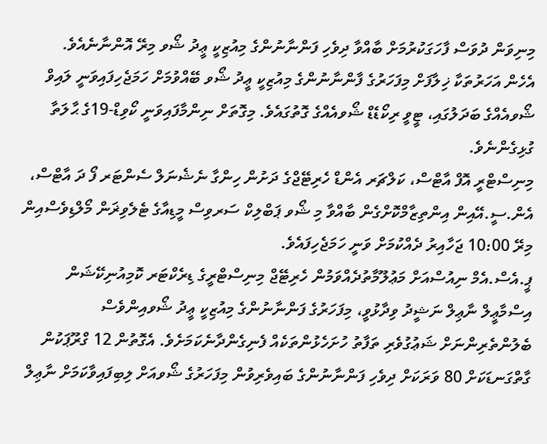މިނިވަން ދުވަސް ފާހަގަކުރުމަށް ބާއްވާ ދިވެހި ފަންނާނުންގެ މިއުޒިކީ ޢީދު ޝޯވ މިރޭ އޮންނާނެއެވެ.
އެހެން އަހަރުތަކާ ޚިލާފަށް މިފަހަރުގެ ފާންނާނުންގެ މިއުޒިކީ ޢީދު ޝޯވ ބޭއްވުމަށް ހަމަޖެހިފައިވަނީ ލައިވް ޝޯވއެއްގެ ބަދަލުގައި، ޓީވީ ރިކޯޑެޑް ޝޯވއެއްގެ ގޮތުގައެވެ. މިގޮތަށް ނިންމާފައިވަނީ ކޯވިޑް-19ގެ ޙާލަތާ ގުޅިގެންނެވެ.
މިނިސްޓްރީ އޮފް އާޓްސް، ކަލްޗަރ އެންޑް ހެރިޓޭޖްގެ ދަށުން ހިންގާ ނެޝެނަލް ސެންޓަރ ފޯ ދަ އާޓްސް، އެން.ސީ.އޭއިން އިންތިޒާމްކޮށްގެން ބާއްވާ މި ޝޯވ ޕަބްލިކް ސަރވިސް މީޑިއާގެ ޓެލެވިޜަން މޯލްޑިވެސްއިން މިރޭ 10:00 ޖަހާއިރު ދެއްކުމަށް ވަނީ ހަމަޖެހިފައެވެ.
ޕީ.އެސް.އެމް ނިއުސްއަށް މަޢުލޫމާތުދެއްވަމުން ހެރިޓޭޖް މިނިސްޓްރީގެ ޑިރެކްޓަރ ކޮމިއުނިކޭޝަން އިސްމާޢީލް ނާޢިލް ނަޝީދު ވިދާޅުވީ، މިފަހަރުގެ ފަންނާނުންގެ މިއުޒިކީ ޢީދު ޝޯވއިންވެސް ބެލުންތެރިންނަށް ޝަޢުގުވެރި ތަފާތު ހުށަހެޅުންތަކެއް ފެނިގެންދާނެކަމަށެވެ. އެގޮތުން 12 ގްރޫޕަކުން ގާތްގަނޑަކަށް 80 ވަރަކަށް ދިވެހި ފަންނާނުންގެ ބައިވެރިވުން މިފަހަރުގެ ޝޯވއަށް ލިބިފައިވާކަމަށް ނާޢިލް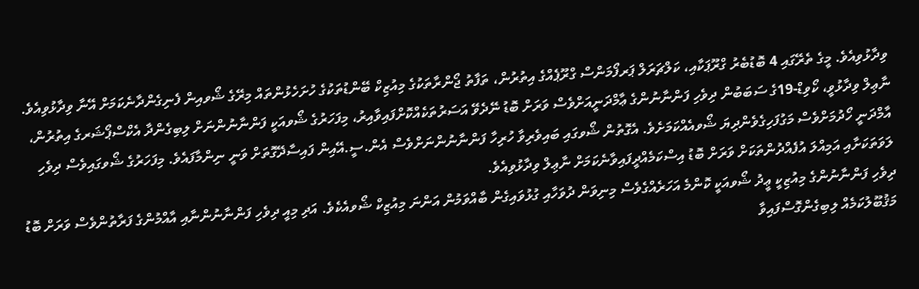ވިދާޅުވިއެވެ. މީގެ ތެރޭގައި 4 ބޮޑުބެރު ގްރޫޕަކާއި، ކަލްޗަރަލް ޕަރފޯމަންސް ގްރޫޕެއްގެ އިތުރުން، ތަފާތު ޖޯންރާތަކުގެ މިއުޒިކް ބޭންޑުތަކުގެ ހުށަހެޅުންތައް މިރޭގެ ޝޯވއިން ފެނިގެންދާނެކަމަށް އޭނާ ވިދާޅުވިއެވެ.
ނާޢިލް ވިދާޅުވީ، ކޯވިޑް-19ގެ ސަބަބުން ދިވެހި ފަންނާނުންގެ ޢާމްދަނީއަށްވެސް ވަރަށް ބޮޑު ނޭދެވޭ އަސަރުތަކެއްކޮށްފައިވާއިރު، މިފަހަރުގެ ޝޯވއަކީ ފަންނާނުންނަށް ލިބިގެންދާ އެކްސްޕޯޝަރގެ އިތުރުން، އާމްދަނީ ހޯދުމަށްވެސް މަގުފަހިގެވެންދިޔަ ޝޯވއެއްކަމަށެވެ. އެގޮތުން ޝޯވގައި ބައިވެރިވާ ހުރިހާ ފަންނާނުންނަށްވެސް އެން.ސީ.އޭއިން ފައިސާދޭގޮތަށް ވަނީ ނިންމާފައެވެ. މިފަހަރުގެ ޝޯވގައިވެސް ދިވެހި ލަވަތަކަށާއި އަމިއްލަ އުފެއްދުންތަކަށް ވަރަށް ބޮޑު އިސްކަމެއްދީފައިވާނެކަމަށް ނާޢިލް ވިދާޅުވިއެވެ.
ދިވެހި ފަންނާނުންގެ މިއުޒިކީ ޢީދު ޝޯވއަކީ ކޮންމެ އަހަރެއްގެވެސް މިނިވަން ދުވަހާއި ގުޅުވައިގެން ބާއްވަމުން އަންނަ މިއުޒިކް ޝޯވއެކެވެ. އަދި މިއީ ދިވެހި ފަންނާނުންނާއި އާއްމުންގެ ފަރާތުންވެސް ވަރަށް ބޮޑު މަޤުބޫލުކަމެއް ލިބިގެންގޮސްފައިވާ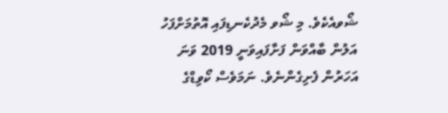ޝޯވއެކެވެ. މި ޝޯވ މެދުކެނޑިފައި އޮތުމަށްފަހު އަލުން ބާއްވަން ފަށާފައިވަނީ 2019 ވަނަ އަހަރުން ފެށިގެންނެވެ. ނަމަވެސް ކޯވިޑްގެ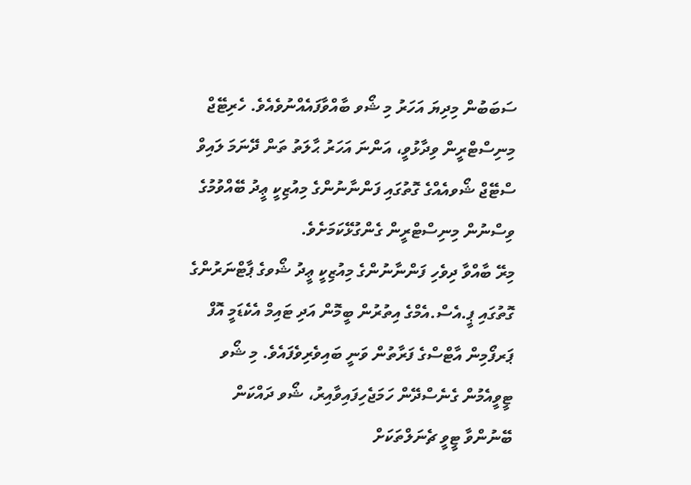ސަބަބުން މިދިޔަ އަހަރު މި ޝޯވ ބާއްވާފައެއްނުވެއެވެ. ހެރިޓޭޖް މިނިސްޓްރީން ވިދާޅުވީ، އަންނަ އަހަރު ޙާލަތު ތަން ދޭނަމަ ލައިވް ސްޓޭޖް ޝޯވއެއްގެ ގޮތުގައި ފަންނާނުންގެ މިއުޒިކީ ޢީދު ބޭއްވުމުގެ ވިސްނުން މިނިސްޓްރީން ގެންގުޅޭކަމަށެވެ.
މިރޭ ބާއްވާ ދިވެހި ފަންނާނުންގެ މިއުޒިކީ ޢީދު ޝޯވގެ ޕާޓްނަރުންގެ ގޮތުގައި ޕީ.އެސް.އެމްގެ އިތުރުން ބީމޮން އަދި ޓައިމް އެކެޑަމީ އޮފް ޕަރފޯމިން އާޓްސްގެ ފަރާތުން ވަނީ ބައިވެރިވެފައެވެ. މި ޝޯވ ޓީވީއެމުން ގެނެސްދޭން ހަމަޖެހިފައިވާއިރު، ޝޯވ ދައްކަން ބޭނުންވާ ޓީވީ ޗެނަލްތަކަށް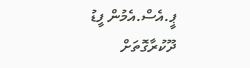ޕީ.އެސް.އެމުން ފީޑު ދޫކުރާގޮތަށް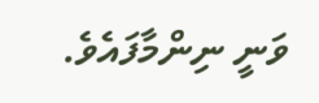ވަނީ ނިންމާފައެވެ.